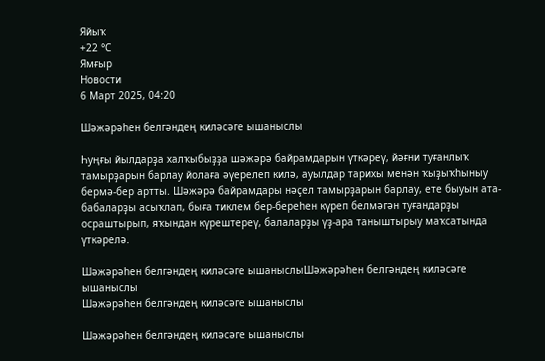Яйыҡ
+22 °С
Ямғыр
Новости
6 Март 2025, 04:20

Шәжәрәһен белгәндең киләсәге ышаныслы

Һуңғы йылдарҙа халҡыбыҙҙа шәжәрә байрамдарын үткәреү, йәғни туғанлыҡ тамырҙарын барлау йолаға әүерелеп килә, ауылдар тарихы менән ҡыҙыҡһыныу бермә-бер артты. Шәжәрә байрамдары нәҫел тамырҙарын барлау, ете быуын ата-бабаларҙы асыҡлап, быға тиклем бер-береһен күреп белмәгән туғандарҙы осраштырып, яҡындан күрештереү, балаларҙы үҙ-ара таныштырыу маҡсатында үткәрелә.

Шәжәрәһен белгәндең киләсәге ышаныслыШәжәрәһен белгәндең киләсәге ышаныслы
Шәжәрәһен белгәндең киләсәге ышаныслы

Шәжәрәһен белгәндең киләсәге ышаныслы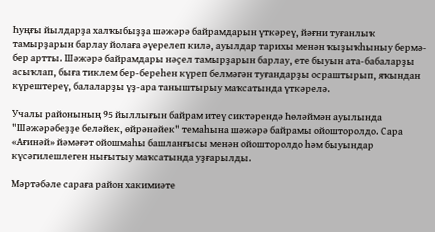Һуңғы йылдарҙа халҡыбыҙҙа шәжәрә байрамдарын үткәреү, йәғни туғанлыҡ тамырҙарын барлау йолаға әүерелеп килә, ауылдар тарихы менән ҡыҙыҡһыныу бермә-бер артты. Шәжәрә байрамдары нәҫел тамырҙарын барлау, ете быуын ата-бабаларҙы асыҡлап, быға тиклем бер-береһен күреп белмәгән туғандарҙы осраштырып, яҡындан күрештереү, балаларҙы үҙ-ара таныштырыу маҡсатында үткәрелә.

Учалы районының 95 йыллығын байрам итеү сиктәрендә Һөләймән ауылында "Шәжәрәбеҙҙе беләйек, өйрәнәйек" темаһына шәжәрә байрамы ойошторолдо. Сара «Ағинәй» йәмәғәт ойошмаһы башланғысы менән ойошторолдо һәм быуындар күсәгилешлеген нығытыу маҡсатында уҙғарылды.

Мәртәбәле сараға район хакимиәте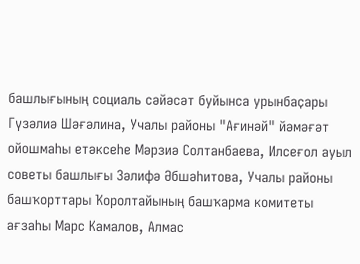башлығының социаль сәйәсәт буйынса урынбаҫары Гүзәлиә Шәғәлина, Учалы районы "Ағинәй" йәмәғәт ойошмаһы етәксеһе Мәрзиә Солтанбаева, Илсеғол ауыл советы башлығы Зәлифә Әбшәһитова, Учалы районы башҡорттары Ҡоролтайының башҡарма комитеты ағзаһы Марс Камалов, Алмас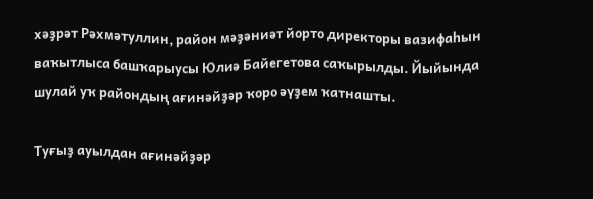хәҙрәт Рәхмәтуллин, район мәҙәниәт йорто директоры вазифаһын ваҡытлыса башҡарыусы Юлиә Байегетова саҡырылды. Йыйында шулай уҡ райондың ағинәйҙәр ҡоро әүҙем ҡатнашты.

Туғыҙ ауылдан ағинәйҙәр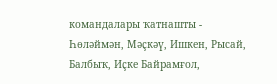командалары ҡатнашты - Һөләймән, Мәҫкәү, Ишкен, Рысай, Балбыҡ, Иҫке Байрамғол,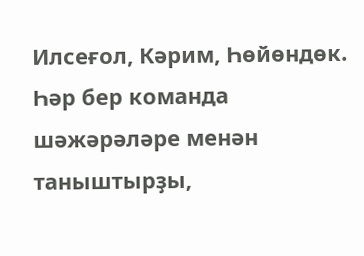Илсеғол, Кәрим, Һөйөндөк. Һәр бер команда шәжәрәләре менән таныштырҙы,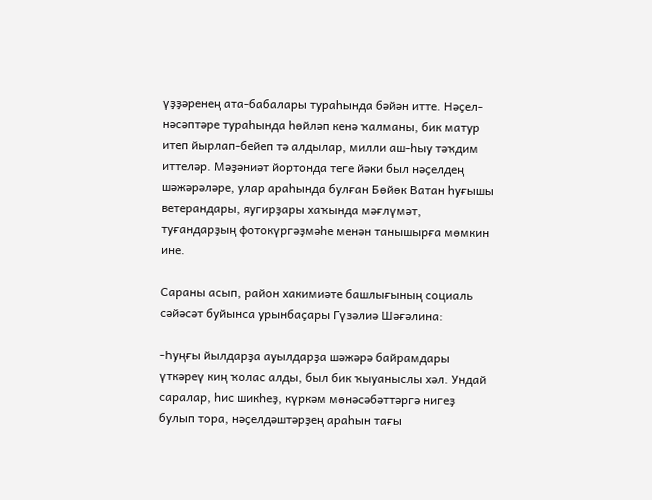үҙҙәренең ата-бабалары тураһында бәйән итте. Нәҫел-нәсәптәре тураһында һөйләп кенә ҡалманы, бик матур итеп йырлап-бейеп тә алдылар, милли аш-һыу тәҡдим иттеләр. Мәҙәниәт йортонда теге йәки был нәҫелдең шәжәрәләре, улар араһында булған Бөйөк Ватан һуғышы ветерандары, яугирҙары хаҡында мәғлүмәт, туғандарҙың фотокүргәҙмәһе менән танышырға мөмкин ине.

Сараны асып, район хакимиәте башлығының социаль сәйәсәт буйынса урынбаҫары Гүзәлиә Шәғәлина:

-Һуңғы йылдарҙа ауылдарҙа шәжәрә байрамдары үткәреү киң ҡолас алды, был бик ҡыуаныслы хәл. Ундай саралар, һис шикһеҙ, күркәм мөнәсәбәттәргә нигеҙ булып тора, нәҫелдәштәрҙең араһын тағы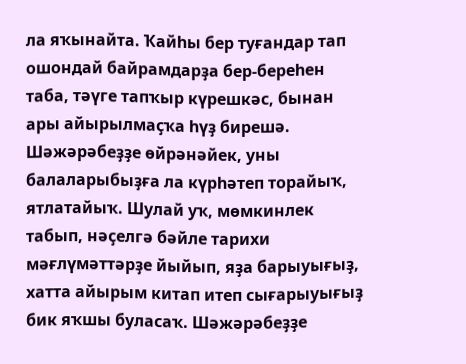ла яҡынайта. Ҡайһы бер туғандар тап ошондай байрамдарҙа бер-береһен таба, тәүге тапҡыр күрешкәс, бынан ары айырылмаҫҡа һүҙ бирешә. Шәжәрәбеҙҙе өйрәнәйек, уны балаларыбыҙға ла күрһәтеп торайыҡ, ятлатайыҡ. Шулай уҡ, мөмкинлек табып, нәҫелгә бәйле тарихи мәғлүмәттәрҙе йыйып, яҙа барыуығыҙ, хатта айырым китап итеп сығарыуығыҙ бик яҡшы буласаҡ. Шәжәрәбеҙҙе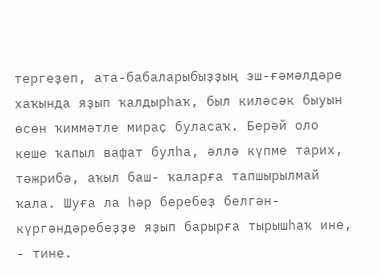тергеҙеп, ата-бабаларыбыҙҙың эш-ғәмәлдәре хаҡында яҙып ҡалдырһаҡ, был киләсәк быуын өсөн ҡиммәтле мираҫ буласаҡ. Берәй оло кеше ҡапыл вафат булһа, әллә күпме тарих, тәжрибә, аҡыл баш- ҡаларға тапшырылмай ҡала. Шуға ла һәр беребеҙ белгән-күргәндәребеҙҙе яҙып барырға тырышһаҡ ине, - тине.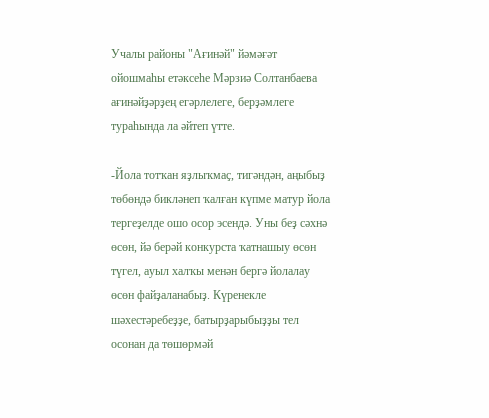Учалы районы "Ағинәй" йәмәғәт ойошмаһы етәксеһе Мәрзиә Солтанбаева ағинәйҙәрҙең егәрлелеге, берҙәмлеге тураһында ла әйтеп үтте.

-Йола тотҡан яҙлыҡмаҫ, тигәндән, аңыбыҙ төбөндә бикләнеп ҡалған күпме матур йола тергеҙелде ошо осор эсендә. Уны беҙ сәхнә өсөн, йә берәй конкурста ҡатнашыу өсөн түгел, ауыл халҡы менән бергә йолалау өсөн файҙаланабыҙ. Күренекле шәхестәребеҙҙе, батырҙарыбыҙҙы тел осонан да төшөрмәй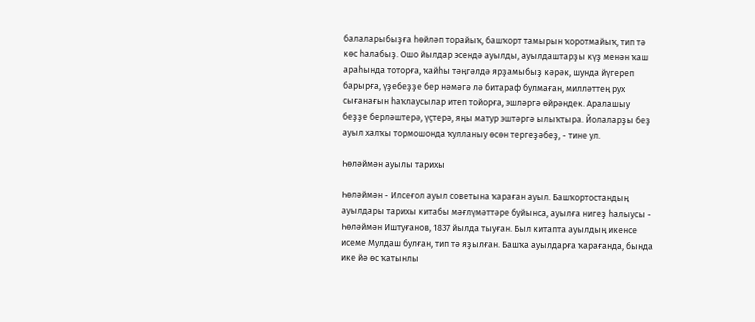балаларыбыҙға һөйләп торайыҡ, башҡорт тамырын ҡоротмайыҡ, тип тә көс һалабыҙ. Ошо йылдар эсендә ауылды, ауылдаштарҙы күҙ менән ҡаш араһында тоторға, ҡайһы тәңгәлдә ярҙамыбыҙ кәрәк, шунда йүгереп барырға, үҙебеҙҙе бер нәмәгә лә битараф булмаған, милләттең рух сығанағын һаҡлаусылар итеп тойорға, эшләргә өйрәндек. Аралашыу беҙҙе берләштерә, үҫтерә, яңы матур эштәргә ылыҡтыра. Йолаларҙы беҙ ауыл халҡы тормошонда ҡулланыу өсөн тергеҙәбеҙ, - тине ул.

Һөләймән ауылы тарихы

Һөләймән - Илсеғол ауыл советына ҡараған ауыл. Башҡортостандың ауылдары тарихы китабы мәғлүмәттәре буйынса, ауылға нигеҙ һалыусы - Һөләймән Иштуғанов, 1837 йылда тыуған. Был китапта ауылдың икенсе исеме Мулдаш булған, тип тә яҙылған. Башҡа ауылдарға ҡарағанда, бында ике йә өс ҡатынлы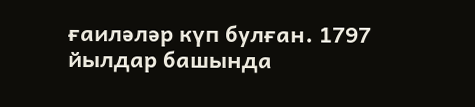ғаиләләр күп булған. 1797 йылдар башында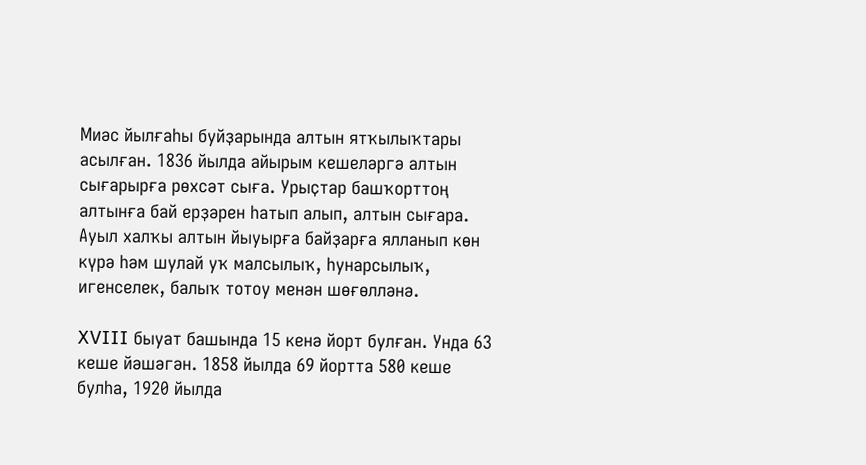Миәс йылғаһы буйҙарында алтын ятҡылыҡтары асылған. 1836 йылда айырым кешеләргә алтын сығарырға рөхсәт сыға. Урыҫтар башҡорттоң алтынға бай ерҙәрен һатып алып, алтын сығара. Ауыл халҡы алтын йыуырға байҙарға ялланып көн күрә һәм шулай уҡ малсылыҡ, һунарсылыҡ, игенселек, балыҡ тотоу менән шөғөлләнә.

XVIII быуат башында 15 кенә йорт булған. Унда 63 кеше йәшәгән. 1858 йылда 69 йортта 580 кеше булһа, 1920 йылда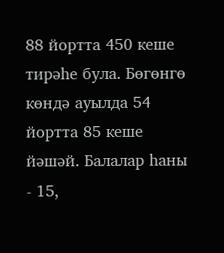88 йортта 450 кеше тирәһе була. Бөгөнгө көндә ауылда 54 йортта 85 кеше йәшәй. Балалар һаны - 15,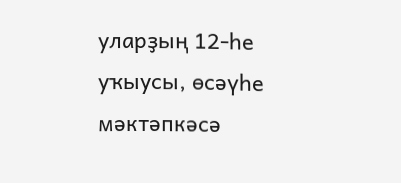уларҙың 12-һе уҡыусы, өсәүһе мәктәпкәсә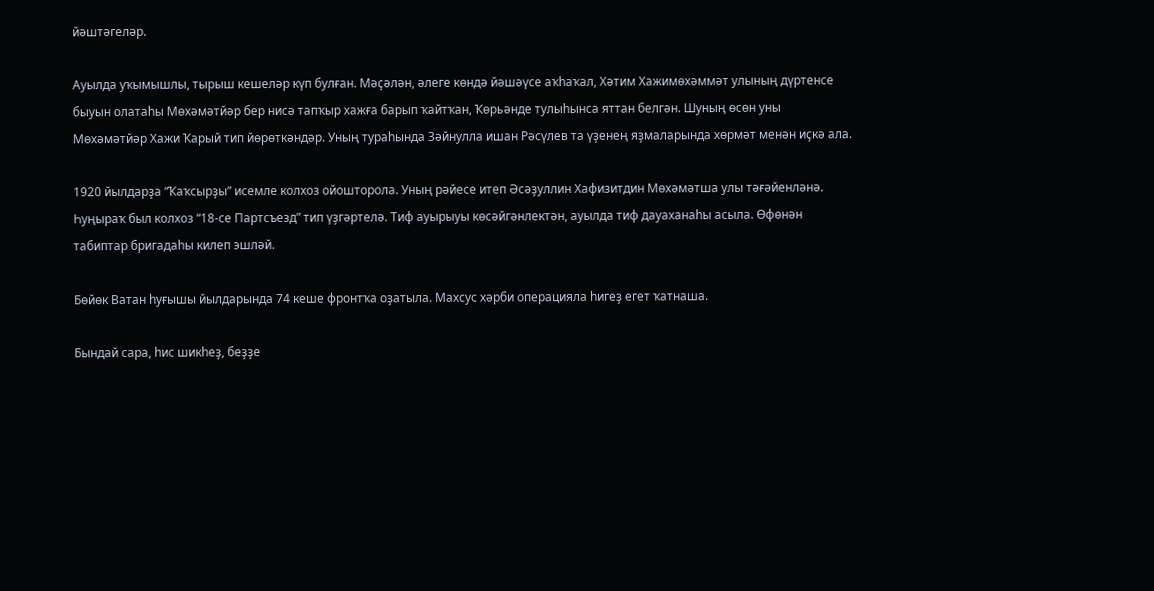йәштәгеләр.

Ауылда уҡымышлы, тырыш кешеләр күп булған. Мәҫәлән, әлеге көндә йәшәүсе аҡһаҡал, Хәтим Хажимөхәммәт улының дүртенсе быуын олатаһы Мөхәмәтйәр бер нисә тапҡыр хажға барып ҡайтҡан, Ҡөрьәнде тулыһынса яттан белгән. Шуның өсөн уны Мөхәмәтйәр Хажи Ҡарый тип йөрөткәндәр. Уның тураһында Зәйнулла ишан Рәсүлев та үҙенең яҙмаларында хөрмәт менән иҫкә ала.

1920 йылдарҙа “Ҡаҡсырҙы” исемле колхоз ойошторола. Уның рәйесе итеп Әсәҙуллин Хафизитдин Мөхәмәтша улы тәғәйенләнә. Һуңыраҡ был колхоз “18-се Партсъезд” тип үҙгәртелә. Тиф ауырыуы көсәйгәнлектән, ауылда тиф дауаханаһы асыла. Өфөнән табиптар бригадаһы килеп эшләй.

Бөйөк Ватан һуғышы йылдарында 74 кеше фронтҡа оҙатыла. Махсус хәрби операцияла һигеҙ егет ҡатнаша.

Бындай сара, һис шикһеҙ, беҙҙе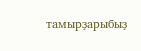тамырҙарыбыҙ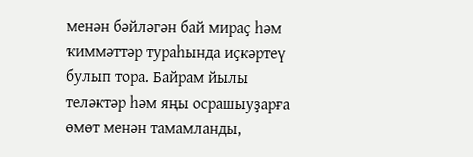менән бәйләгән бай мираҫ һәм ҡиммәттәр тураһында иҫкәртеү булып тора. Байрам йылы теләктәр һәм яңы осрашыуҙарға өмөт менән тамамланды,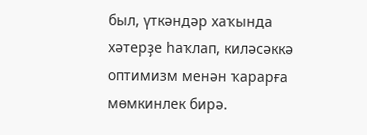был, үткәндәр хаҡында хәтерҙе һаҡлап, киләсәккә оптимизм менән ҡарарға мөмкинлек бирә.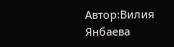Автор:Вилия Янбаева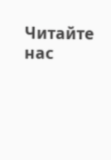Читайте нас